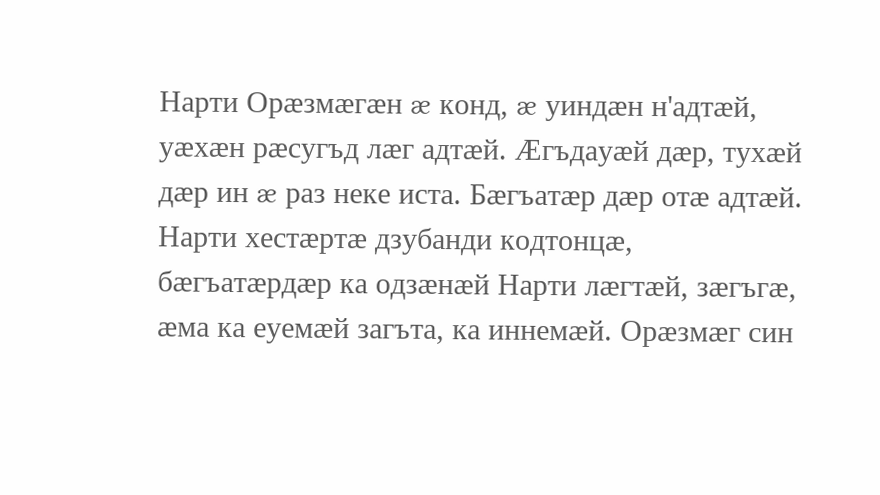Нарти Орæзмæгæн æ конд, æ уиндæн н'адтæй, уæхæн рæсугъд лæг адтæй. Æгъдауæй дæр, тухæй дæр ин æ раз неке иста. Бæгъатæр дæр отæ адтæй. Нарти хестæртæ дзубанди кодтонцæ, бæгъатæрдæр ка одзæнæй Нарти лæгтæй, зæгъгæ, æма ка еуемæй загъта, ка иннемæй. Орæзмæг син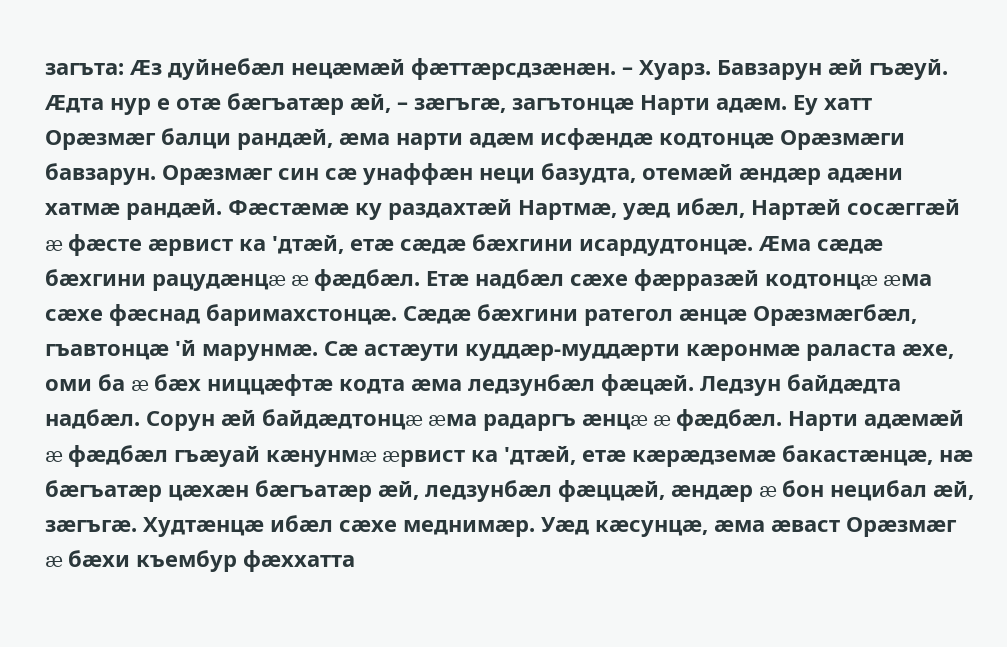загъта: Æз дуйнебæл нецæмæй фæттæрсдзæнæн. – Хуарз. Бавзарун æй гъæуй. Æдта нур е отæ бæгъатæр æй, – зæгъгæ, загътонцæ Нарти адæм. Еу хатт Орæзмæг балци рандæй, æма нарти адæм исфæндæ кодтонцæ Орæзмæги бавзарун. Орæзмæг син сæ унаффæн неци базудта, отемæй æндæр адæни хатмæ рандæй. Фæстæмæ ку раздахтæй Нартмæ, уæд ибæл, Нартæй сосæггæй æ фæсте æрвист ка 'дтæй, етæ сæдæ бæхгини исардудтонцæ. Æма сæдæ бæхгини рацудæнцæ æ фæдбæл. Етæ надбæл сæхе фæрразæй кодтонцæ æма сæхе фæснад баримахстонцæ. Сæдæ бæхгини ратегол æнцæ Орæзмæгбæл, гъавтонцæ 'й марунмæ. Сæ астæути куддæр-муддæрти кæронмæ раласта æхе, оми ба æ бæх ниццæфтæ кодта æма ледзунбæл фæцæй. Ледзун байдæдта надбæл. Сорун æй байдæдтонцæ æма радаргъ æнцæ æ фæдбæл. Нарти адæмæй æ фæдбæл гъæуай кæнунмæ æрвист ка 'дтæй, етæ кæрæдземæ бакастæнцæ, нæ бæгъатæр цæхæн бæгъатæр æй, ледзунбæл фæццæй, æндæр æ бон нецибал æй, зæгъгæ. Худтæнцæ ибæл сæхе меднимæр. Уæд кæсунцæ, æма æваст Орæзмæг æ бæхи къембур фæххатта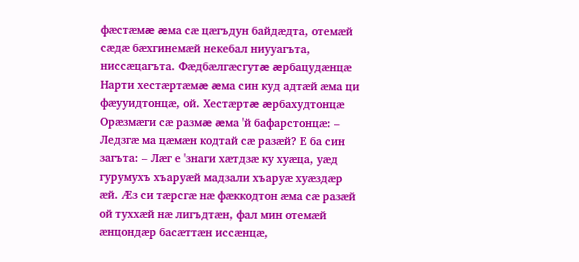фæстæмæ æма сæ цæгъдун байдæдта, отемæй сæдæ бæхгинемæй некебал ниууагъта, ниссæцагъта. Фæдбæлгæсгутæ æрбацудæнцæ Нарти хестæртæмæ æма син куд адтæй æма ци фæууидтонцæ, ой. Хестæртæ æрбахудтонцæ Орæзмæги сæ размæ æма 'й бафарстонцæ: – Ледзгæ ма цæмæн кодтай сæ разæй? Е ба син загъта: – Лæг е 'знаги хæтдзæ ку хуæца, уæд гурумухъ хъаруæй мадзали хъаруæ хуæздæр æй. Æз си тæрсгæ нæ фæккодтон æма сæ разæй ой туххæй нæ лигъдтæн, фал мин отемæй æнцондæр басæттæн иссæнцæ,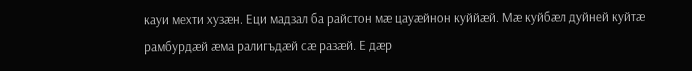кауи мехти хузæн. Еци мадзал ба райстон мæ цауæйнон куййæй. Мæ куйбæл дуйней куйтæ рамбурдæй æма ралигъдæй сæ разæй. Е дæр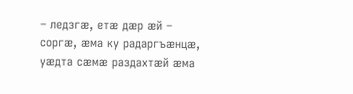– ледзгæ, етæ дæр æй – соргæ, æма ку радаргъæнцæ, уæдта сæмæ раздахтæй æма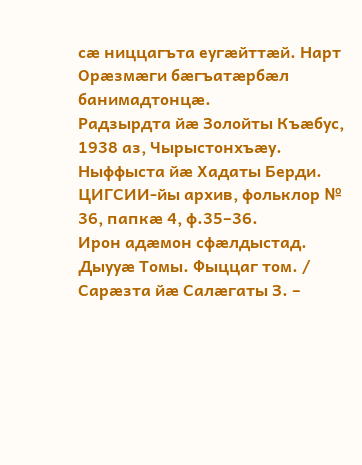сæ ниццагъта еугæйттæй. Нарт Орæзмæги бæгъатæрбæл банимадтонцæ.
Радзырдта йæ Золойты Къæбус, 1938 аз, Чырыстонхъæу. Ныффыста йæ Хадаты Берди. ЦИГСИИ-йы архив, фольклор № 36, папкæ 4, ф.35–36.
Ирон адæмон сфæлдыстад. Дыууæ Томы. Фыццаг том. / Сарæзта йæ Салæгаты З. –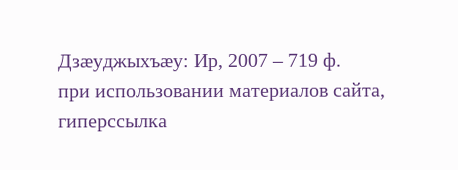Дзæуджыхъæу: Ир, 2007 – 719 ф.
при использовании материалов сайта, гиперссылка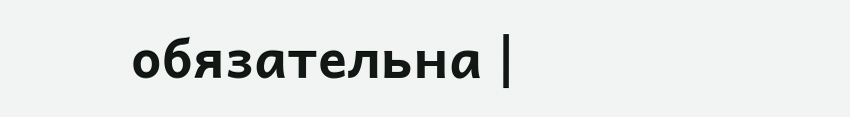обязательна |